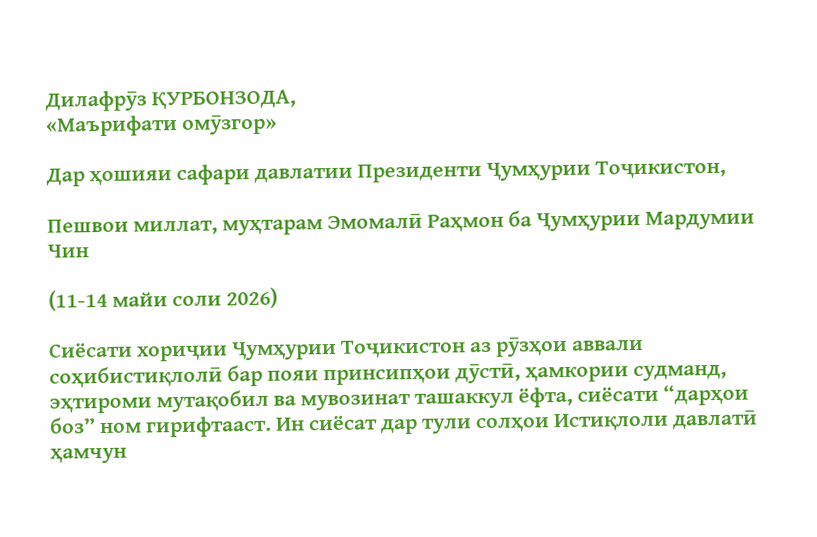Дилафрӯз ҚУРБОНЗОДА,
«Маърифати омӯзгор»

Дар ҳошияи сафари давлатии Президенти Ҷумҳурии Тоҷикистон,

Пешвои миллат, муҳтарам Эмомалӣ Раҳмон ба Ҷумҳурии Мардумии Чин

(11-14 майи соли 2026)

Сиёсати хориҷии Ҷумҳурии Тоҷикистон аз рӯзҳои аввали соҳибистиқлолӣ бар пояи принсипҳои дӯстӣ, ҳамкории судманд, эҳтироми мутақобил ва мувозинат ташаккул ёфта, сиёсати “дарҳои боз” ном гирифтааст. Ин сиёсат дар тули солҳои Истиқлоли давлатӣ ҳамчун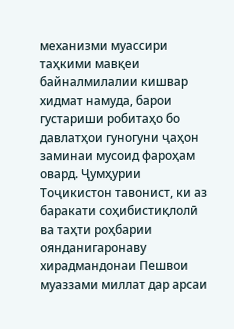механизми муассири таҳкими мавқеи байналмилалии кишвар хидмат намуда, барои густариши робитаҳо бо давлатҳои гуногуни ҷаҳон заминаи мусоид фароҳам овард. Ҷумҳурии Тоҷикистон тавонист, ки аз баракати соҳибистиқлолӣ ва таҳти роҳбарии оянданигаронаву хирадмандонаи Пешвои муаззами миллат дар арсаи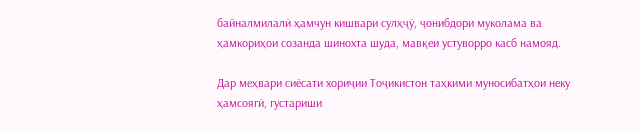байналмилалӣ ҳамчун кишвари сулҳҷӯ, ҷонибдори муколама ва ҳамкориҳои созанда шинохта шуда, мавқеи устуворро касб намояд.

Дар меҳвари сиёсати хориҷии Тоҷикистон таҳкими муносибатҳои неку ҳамсоягӣ, густариши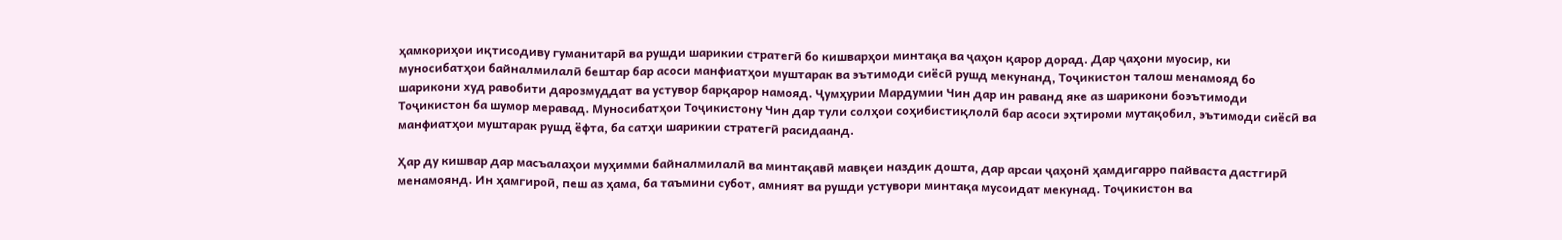ҳамкориҳои иқтисодиву гуманитарӣ ва рушди шарикии стратегӣ бо кишварҳои минтақа ва ҷаҳон қарор дорад. Дар ҷаҳони муосир, ки муносибатҳои байналмилалӣ бештар бар асоси манфиатҳои муштарак ва эътимоди сиёсӣ рушд мекунанд, Тоҷикистон талош менамояд бо шарикони худ равобити дарозмуддат ва устувор барқарор намояд. Ҷумҳурии Мардумии Чин дар ин раванд яке аз шарикони боэътимоди Тоҷикистон ба шумор меравад. Муносибатҳои Тоҷикистону Чин дар тули солҳои соҳибистиқлолӣ бар асоси эҳтироми мутақобил, эътимоди сиёсӣ ва манфиатҳои муштарак рушд ёфта, ба сатҳи шарикии стратегӣ расидаанд.

Ҳар ду кишвар дар масъалаҳои муҳимми байналмилалӣ ва минтақавӣ мавқеи наздик дошта, дар арсаи ҷаҳонӣ ҳамдигарро пайваста дастгирӣ менамоянд. Ин ҳамгироӣ, пеш аз ҳама, ба таъмини субот, амният ва рушди устувори минтақа мусоидат мекунад. Тоҷикистон ва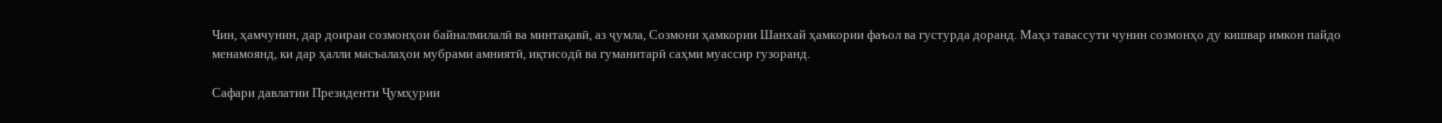Чин, ҳамчунин, дар доираи созмонҳои байналмилалӣ ва минтақавӣ, аз ҷумла, Созмони ҳамкории Шанхай ҳамкории фаъол ва густурда доранд. Маҳз тавассути чунин созмонҳо ду кишвар имкон пайдо менамоянд, ки дар ҳалли масъалаҳои мубрами амниятӣ, иқтисодӣ ва гуманитарӣ саҳми муассир гузоранд.

Сафари давлатии Президенти Ҷумҳурии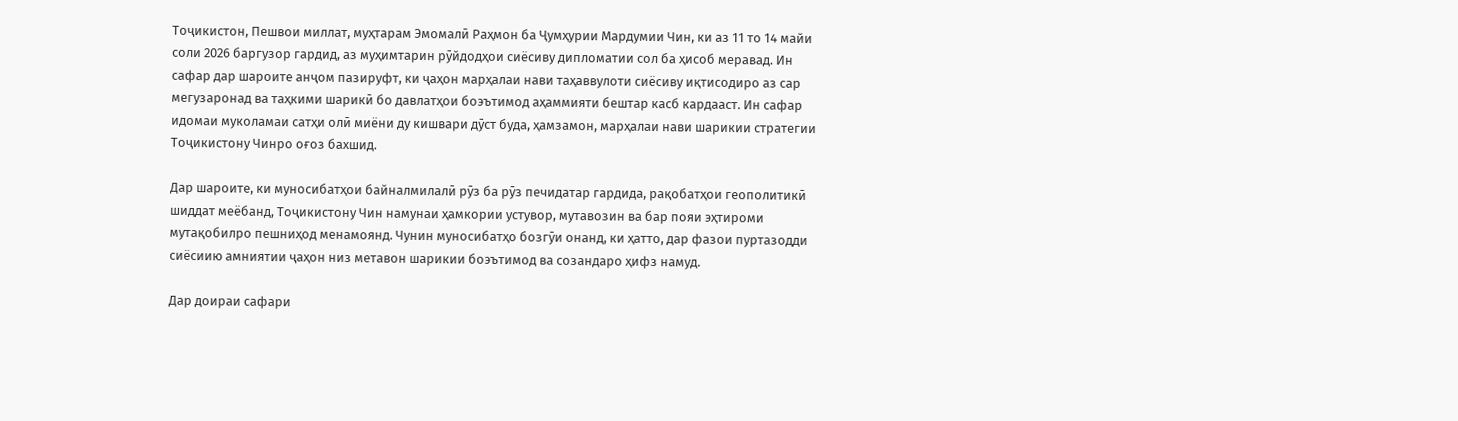Тоҷикистон, Пешвои миллат, муҳтарам Эмомалӣ Раҳмон ба Ҷумҳурии Мардумии Чин, ки аз 11 то 14 майи соли 2026 баргузор гардид, аз муҳимтарин рӯйдодҳои сиёсиву дипломатии сол ба ҳисоб меравад. Ин сафар дар шароите анҷом пазируфт, ки ҷаҳон марҳалаи нави таҳаввулоти сиёсиву иқтисодиро аз сар мегузаронад ва таҳкими шарикӣ бо давлатҳои боэътимод аҳаммияти бештар касб кардааст. Ин сафар идомаи муколамаи сатҳи олӣ миёни ду кишвари дӯст буда, ҳамзамон, марҳалаи нави шарикии стратегии Тоҷикистону Чинро оғоз бахшид.

Дар шароите, ки муносибатҳои байналмилалӣ рӯз ба рӯз печидатар гардида, рақобатҳои геополитикӣ шиддат меёбанд, Тоҷикистону Чин намунаи ҳамкории устувор, мутавозин ва бар пояи эҳтироми мутақобилро пешниҳод менамоянд. Чунин муносибатҳо бозгӯи онанд, ки ҳатто, дар фазои пуртазодди сиёсиию амниятии ҷаҳон низ метавон шарикии боэътимод ва созандаро ҳифз намуд.

Дар доираи сафари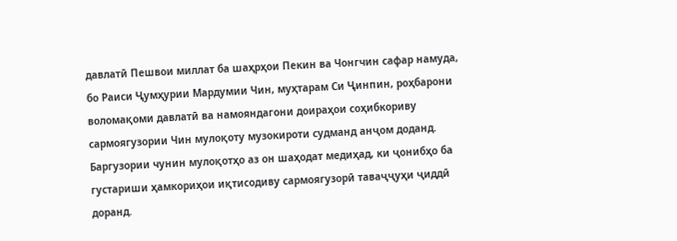давлатӣ Пешвои миллат ба шаҳрҳои Пекин ва Чонгчин сафар намуда, бо Раиси Ҷумҳурии Мардумии Чин, муҳтарам Си Ҷинпин, роҳбарони воломақоми давлатӣ ва намояндагони доираҳои соҳибкориву сармоягузории Чин мулоқоту музокироти судманд анҷом доданд. Баргузории чунин мулоқотҳо аз он шаҳодат медиҳад, ки ҷонибҳо ба густариши ҳамкориҳои иқтисодиву сармоягузорӣ таваҷҷуҳи ҷиддӣ доранд.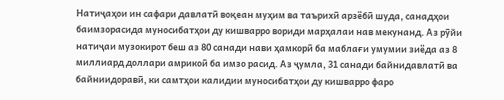Натиҷаҳои ин сафари давлатӣ воқеан муҳим ва таърихӣ арзёбӣ шуда, санадҳои баимзорасида муносибатҳои ду кишварро вориди марҳалаи нав мекунанд. Аз рӯйи натиҷаи музокирот беш аз 80 санади нави ҳамкорӣ ба маблағи умумии зиёда аз 8 миллиард доллари амрикоӣ ба имзо расид. Аз ҷумла, 31 санади байнидавлатӣ ва байниидоравӣ, ки самтҳои калидии муносибатҳои ду кишварро фаро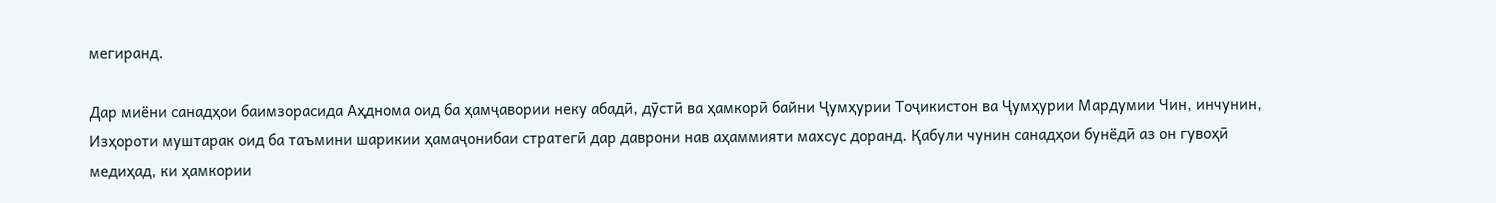мегиранд.

Дар миёни санадҳои баимзорасида Аҳднома оид ба ҳамҷавории неку абадӣ, дӯстӣ ва ҳамкорӣ байни Ҷумҳурии Тоҷикистон ва Ҷумҳурии Мардумии Чин, инчунин, Изҳороти муштарак оид ба таъмини шарикии ҳамаҷонибаи стратегӣ дар даврони нав аҳаммияти махсус доранд. Қабули чунин санадҳои бунёдӣ аз он гувоҳӣ медиҳад, ки ҳамкории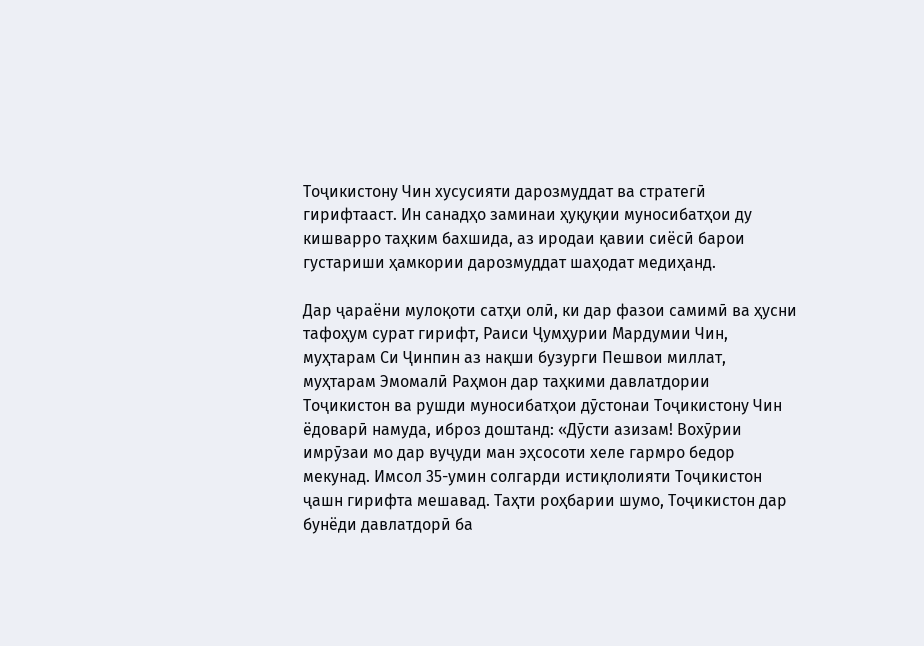Тоҷикистону Чин хусусияти дарозмуддат ва стратегӣ гирифтааст. Ин санадҳо заминаи ҳуқуқии муносибатҳои ду кишварро таҳким бахшида, аз иродаи қавии сиёсӣ барои густариши ҳамкории дарозмуддат шаҳодат медиҳанд.

Дар ҷараёни мулоқоти сатҳи олӣ, ки дар фазои самимӣ ва ҳусни тафоҳум сурат гирифт, Раиси Ҷумҳурии Мардумии Чин, муҳтарам Си Ҷинпин аз нақши бузурги Пешвои миллат, муҳтарам Эмомалӣ Раҳмон дар таҳкими давлатдории Тоҷикистон ва рушди муносибатҳои дӯстонаи Тоҷикистону Чин ёдоварӣ намуда, иброз доштанд: «Дӯсти азизам! Вохӯрии имрӯзаи мо дар вуҷуди ман эҳсосоти хеле гармро бедор мекунад. Имсол 35-умин солгарди истиқлолияти Тоҷикистон ҷашн гирифта мешавад. Таҳти роҳбарии шумо, Тоҷикистон дар бунёди давлатдорӣ ба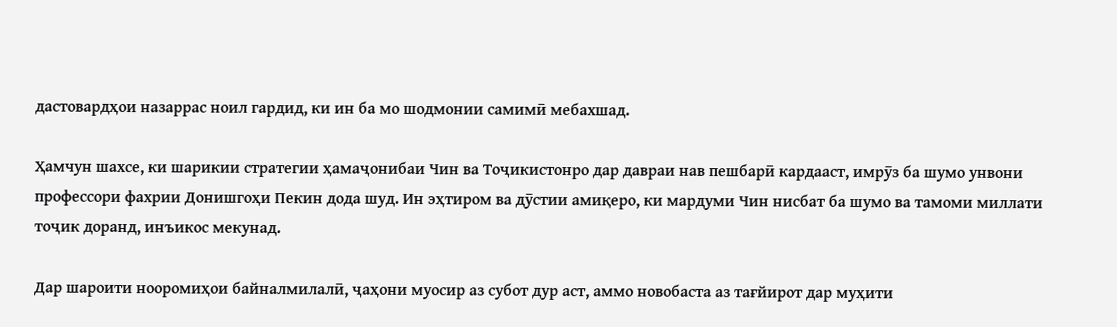дастовардҳои назаррас ноил гардид, ки ин ба мо шодмонии самимӣ мебахшад.

Ҳамчун шахсе, ки шарикии стратегии ҳамаҷонибаи Чин ва Тоҷикистонро дар давраи нав пешбарӣ кардааст, имрӯз ба шумо унвони профессори фахрии Донишгоҳи Пекин дода шуд. Ин эҳтиром ва дӯстии амиқеро, ки мардуми Чин нисбат ба шумо ва тамоми миллати тоҷик доранд, инъикос мекунад.

Дар шароити нооромиҳои байналмилалӣ, ҷаҳони муосир аз субот дур аст, аммо новобаста аз тағйирот дар муҳити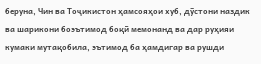беруна, Чин ва Тоҷикистон ҳамсояҳои хуб, дӯстони наздик ва шарикони боэътимод боқӣ мемонанд ва дар руҳияи кумаки мутақобила, эътимод ба ҳамдигар ва рушди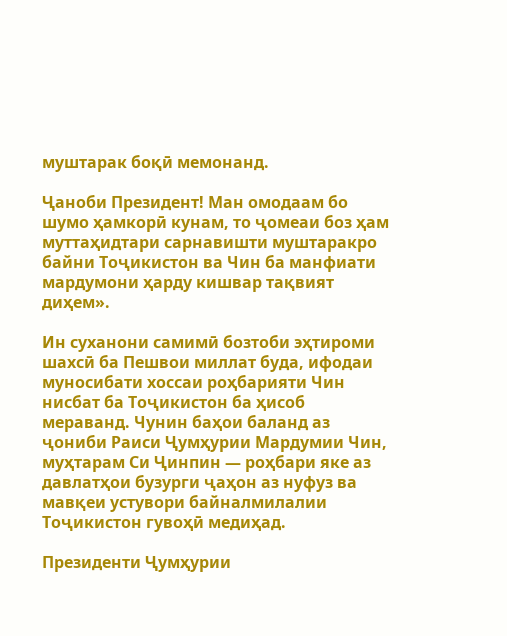муштарак боқӣ мемонанд.

Ҷаноби Президент! Ман омодаам бо шумо ҳамкорӣ кунам, то ҷомеаи боз ҳам муттаҳидтари сарнавишти муштаракро байни Тоҷикистон ва Чин ба манфиати мардумони ҳарду кишвар тақвият диҳем».

Ин суханони самимӣ бозтоби эҳтироми шахсӣ ба Пешвои миллат буда, ифодаи муносибати хоссаи роҳбарияти Чин нисбат ба Тоҷикистон ба ҳисоб мераванд. Чунин баҳои баланд аз ҷониби Раиси Ҷумҳурии Мардумии Чин, муҳтарам Си Ҷинпин — роҳбари яке аз давлатҳои бузурги ҷаҳон аз нуфуз ва мавқеи устувори байналмилалии Тоҷикистон гувоҳӣ медиҳад.

Президенти Ҷумҳурии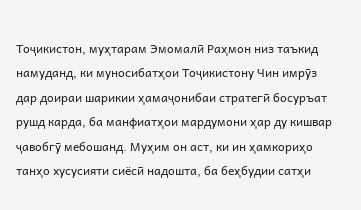Тоҷикистон, муҳтарам Эмомалӣ Раҳмон низ таъкид намуданд, ки муносибатҳои Тоҷикистону Чин имрӯз дар доираи шарикии ҳамаҷонибаи стратегӣ босуръат рушд карда, ба манфиатҳои мардумони ҳар ду кишвар ҷавобгӯ мебошанд. Муҳим он аст, ки ин ҳамкориҳо танҳо хусусияти сиёсӣ надошта, ба беҳбудии сатҳи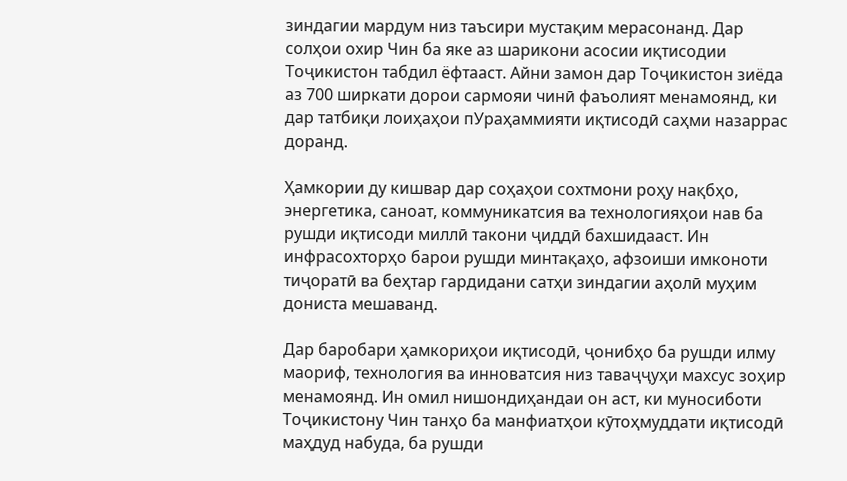зиндагии мардум низ таъсири мустақим мерасонанд. Дар солҳои охир Чин ба яке аз шарикони асосии иқтисодии Тоҷикистон табдил ёфтааст. Айни замон дар Тоҷикистон зиёда аз 700 ширкати дорои сармояи чинӣ фаъолият менамоянд, ки дар татбиқи лоиҳаҳои пУраҳаммияти иқтисодӣ саҳми назаррас доранд.

Ҳамкории ду кишвар дар соҳаҳои сохтмони роҳу нақбҳо, энергетика, саноат, коммуникатсия ва технологияҳои нав ба рушди иқтисоди миллӣ такони ҷиддӣ бахшидааст. Ин инфрасохторҳо барои рушди минтақаҳо, афзоиши имконоти тиҷоратӣ ва беҳтар гардидани сатҳи зиндагии аҳолӣ муҳим дониста мешаванд.

Дар баробари ҳамкориҳои иқтисодӣ, ҷонибҳо ба рушди илму маориф, технология ва инноватсия низ таваҷҷуҳи махсус зоҳир менамоянд. Ин омил нишондиҳандаи он аст, ки муносиботи Тоҷикистону Чин танҳо ба манфиатҳои кӯтоҳмуддати иқтисодӣ маҳдуд набуда, ба рушди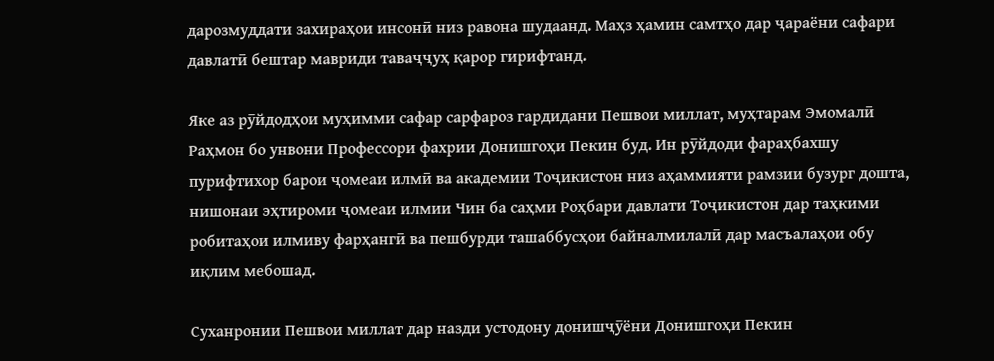дарозмуддати захираҳои инсонӣ низ равона шудаанд. Маҳз ҳамин самтҳо дар ҷараёни сафари давлатӣ бештар мавриди таваҷҷуҳ қарор гирифтанд.

Яке аз рӯйдодҳои муҳимми сафар сарфароз гардидани Пешвои миллат, муҳтарам Эмомалӣ Раҳмон бо унвони Профессори фахрии Донишгоҳи Пекин буд. Ин рӯйдоди фараҳбахшу пурифтихор барои ҷомеаи илмӣ ва академии Тоҷикистон низ аҳаммияти рамзии бузург дошта, нишонаи эҳтироми ҷомеаи илмии Чин ба саҳми Роҳбари давлати Тоҷикистон дар таҳкими робитаҳои илмиву фарҳангӣ ва пешбурди ташаббусҳои байналмилалӣ дар масъалаҳои обу иқлим мебошад.

Суханронии Пешвои миллат дар назди устодону донишҷӯёни Донишгоҳи Пекин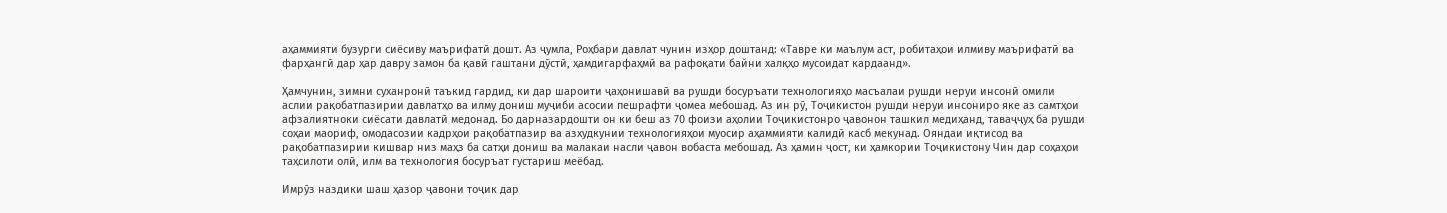аҳаммияти бузурги сиёсиву маърифатӣ дошт. Аз ҷумла, Роҳбари давлат чунин изҳор доштанд: «Тавре ки маълум аст, робитаҳои илмиву маърифатӣ ва фарҳангӣ дар ҳар давру замон ба қавӣ гаштани дӯстӣ, ҳамдигарфаҳмӣ ва рафоқати байни халқҳо мусоидат кардаанд».

Ҳамчунин, зимни суханронӣ таъкид гардид, ки дар шароити ҷаҳонишавӣ ва рушди босуръати технологияҳо масъалаи рушди неруи инсонӣ омили аслии рақобатпазирии давлатҳо ва илму дониш муҷиби асосии пешрафти ҷомеа мебошад. Аз ин рӯ, Тоҷикистон рушди неруи инсониро яке аз самтҳои афзалиятноки сиёсати давлатӣ медонад. Бо дарназардошти он ки беш аз 70 фоизи аҳолии Тоҷикистонро ҷавонон ташкил медиҳанд, таваҷҷуҳ ба рушди соҳаи маориф, омодасозии кадрҳои рақобатпазир ва азхудкунии технологияҳои муосир аҳаммияти калидӣ касб мекунад. Ояндаи иқтисод ва рақобатпазирии кишвар низ маҳз ба сатҳи дониш ва малакаи насли ҷавон вобаста мебошад. Аз ҳамин ҷост, ки ҳамкории Тоҷикистону Чин дар соҳаҳои таҳсилоти олӣ, илм ва технология босуръат густариш меёбад.

Имрӯз наздики шаш ҳазор ҷавони тоҷик дар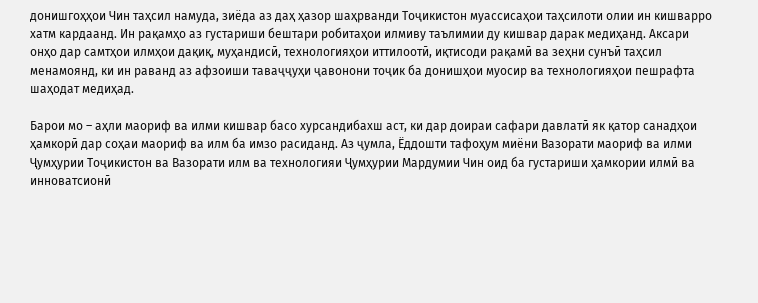донишгоҳҳои Чин таҳсил намуда, зиёда аз даҳ ҳазор шаҳрванди Тоҷикистон муассисаҳои таҳсилоти олии ин кишварро хатм кардаанд. Ин рақамҳо аз густариши бештари робитаҳои илмиву таълимии ду кишвар дарак медиҳанд. Аксари онҳо дар самтҳои илмҳои дақиқ, муҳандисӣ, технологияҳои иттилоотӣ, иқтисоди рақамӣ ва зеҳни сунъӣ таҳсил менамоянд, ки ин раванд аз афзоиши таваҷҷуҳи ҷавонони тоҷик ба донишҳои муосир ва технологияҳои пешрафта шаҳодат медиҳад.

Барои мо – аҳли маориф ва илми кишвар басо хурсандибахш аст, ки дар доираи сафари давлатӣ як қатор санадҳои ҳамкорӣ дар соҳаи маориф ва илм ба имзо расиданд. Аз ҷумла, Ёддошти тафоҳум миёни Вазорати маориф ва илми Ҷумҳурии Тоҷикистон ва Вазорати илм ва технологияи Ҷумҳурии Мардумии Чин оид ба густариши ҳамкории илмӣ ва инноватсионӣ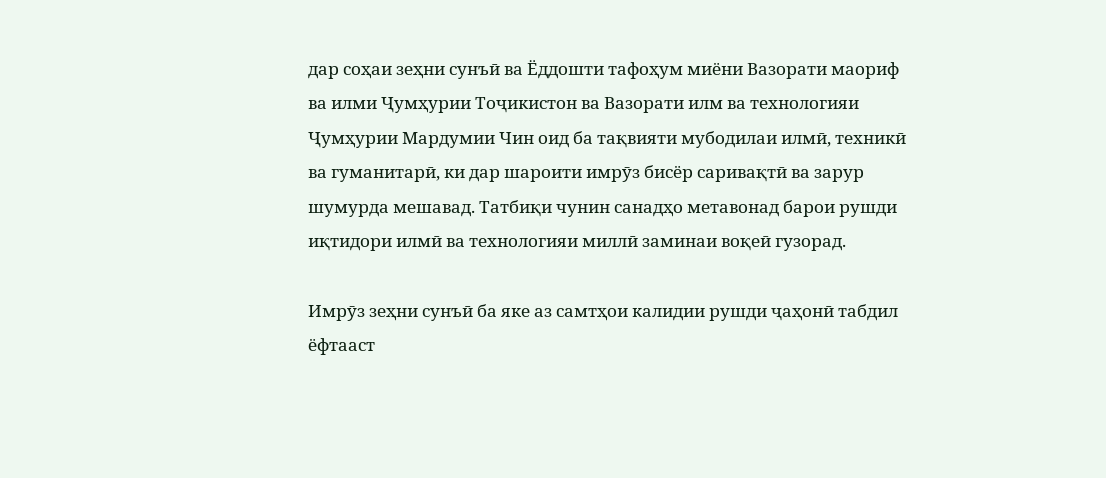дар соҳаи зеҳни сунъӣ ва Ёддошти тафоҳум миёни Вазорати маориф ва илми Ҷумҳурии Тоҷикистон ва Вазорати илм ва технологияи Ҷумҳурии Мардумии Чин оид ба тақвияти мубодилаи илмӣ, техникӣ ва гуманитарӣ, ки дар шароити имрӯз бисёр саривақтӣ ва зарур шумурда мешавад. Татбиқи чунин санадҳо метавонад барои рушди иқтидори илмӣ ва технологияи миллӣ заминаи воқеӣ гузорад.

Имрӯз зеҳни сунъӣ ба яке аз самтҳои калидии рушди ҷаҳонӣ табдил ёфтааст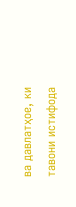ва давлатҳое, ки тавони истифода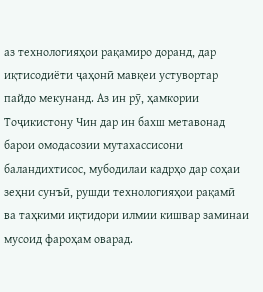аз технологияҳои рақамиро доранд, дар иқтисодиёти ҷаҳонӣ мавқеи устувортар пайдо мекунанд. Аз ин рӯ, ҳамкории Тоҷикистону Чин дар ин бахш метавонад барои омодасозии мутахассисони баландихтисос, мубодилаи кадрҳо дар соҳаи зеҳни сунъӣ, рушди технологияҳои рақамӣ ва таҳкими иқтидори илмии кишвар заминаи мусоид фароҳам оварад.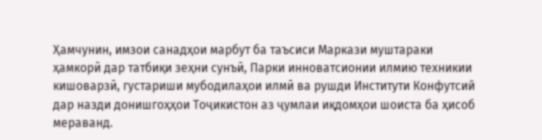Ҳамчунин, имзои санадҳои марбут ба таъсиси Маркази муштараки ҳамкорӣ дар татбиқи зеҳни сунъӣ, Парки инноватсионии илмию техникии кишоварзӣ, густариши мубодилаҳои илмӣ ва рушди Институти Конфутсий дар назди донишгоҳҳои Тоҷикистон аз ҷумлаи иқдомҳои шоиста ба ҳисоб мераванд.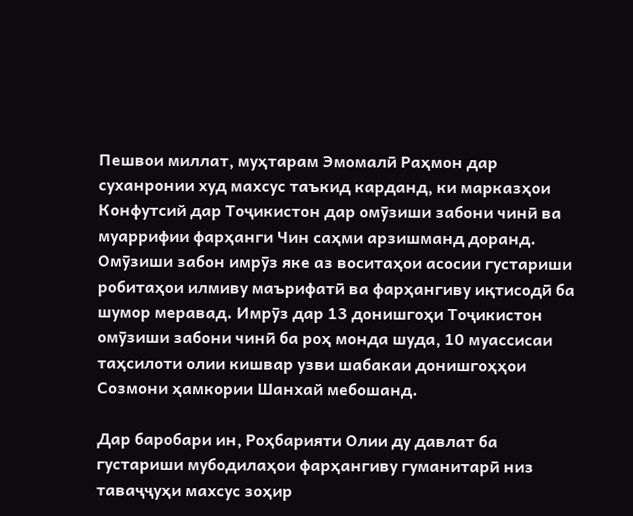Пешвои миллат, муҳтарам Эмомалӣ Раҳмон дар суханронии худ махсус таъкид карданд, ки марказҳои Конфутсий дар Тоҷикистон дар омӯзиши забони чинӣ ва муаррифии фарҳанги Чин саҳми арзишманд доранд. Омӯзиши забон имрӯз яке аз воситаҳои асосии густариши робитаҳои илмиву маърифатӣ ва фарҳангиву иқтисодӣ ба шумор меравад. Имрӯз дар 13 донишгоҳи Тоҷикистон омӯзиши забони чинӣ ба роҳ монда шуда, 10 муассисаи таҳсилоти олии кишвар узви шабакаи донишгоҳҳои Созмони ҳамкории Шанхай мебошанд.

Дар баробари ин, Роҳбарияти Олии ду давлат ба густариши мубодилаҳои фарҳангиву гуманитарӣ низ таваҷҷуҳи махсус зоҳир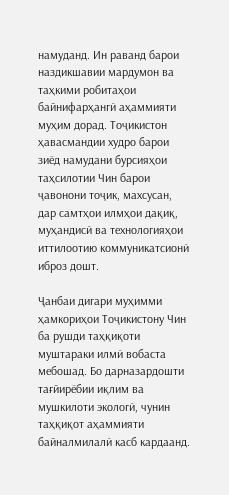намуданд. Ин раванд барои наздикшавии мардумон ва таҳкими робитаҳои байнифарҳангӣ аҳаммияти муҳим дорад. Тоҷикистон ҳавасмандии худро барои зиёд намудани бурсияҳои таҳсилотии Чин барои ҷавонони тоҷик, махсусан, дар самтҳои илмҳои дақиқ, муҳандисӣ ва технологияҳои иттилоотию коммуникатсионӣ иброз дошт.

Ҷанбаи дигари муҳимми ҳамкориҳои Тоҷикистону Чин ба рушди таҳқиқоти муштараки илмӣ вобаста мебошад. Бо дарназардошти тағйирёбии иқлим ва мушкилоти экологӣ, чунин таҳқиқот аҳаммияти байналмилалӣ касб кардаанд.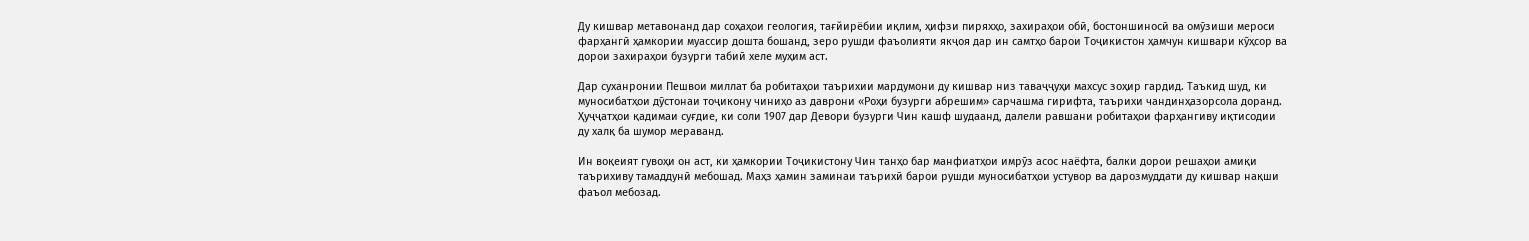Ду кишвар метавонанд дар соҳаҳои геология, тағйирёбии иқлим, ҳифзи пиряхҳо, захираҳои обӣ, бостоншиносӣ ва омӯзиши мероси фарҳангӣ ҳамкории муассир дошта бошанд, зеро рушди фаъолияти якҷоя дар ин самтҳо барои Тоҷикистон ҳамчун кишвари кӯҳсор ва дорои захираҳои бузурги табиӣ хеле муҳим аст.

Дар суханронии Пешвои миллат ба робитаҳои таърихии мардумони ду кишвар низ таваҷҷуҳи махсус зоҳир гардид. Таъкид шуд, ки муносибатҳои дӯстонаи тоҷикону чиниҳо аз даврони «Роҳи бузурги абрешим» сарчашма гирифта, таърихи чандинҳазорсола доранд. Ҳуҷҷатҳои қадимаи суғдие, ки соли 1907 дар Девори бузурги Чин кашф шудаанд, далели равшани робитаҳои фарҳангиву иқтисодии ду халқ ба шумор мераванд.

Ин воқеият гувоҳи он аст, ки ҳамкории Тоҷикистону Чин танҳо бар манфиатҳои имрӯз асос наёфта, балки дорои решаҳои амиқи таърихиву тамаддунӣ мебошад. Маҳз ҳамин заминаи таърихӣ барои рушди муносибатҳои устувор ва дарозмуддати ду кишвар нақши фаъол мебозад.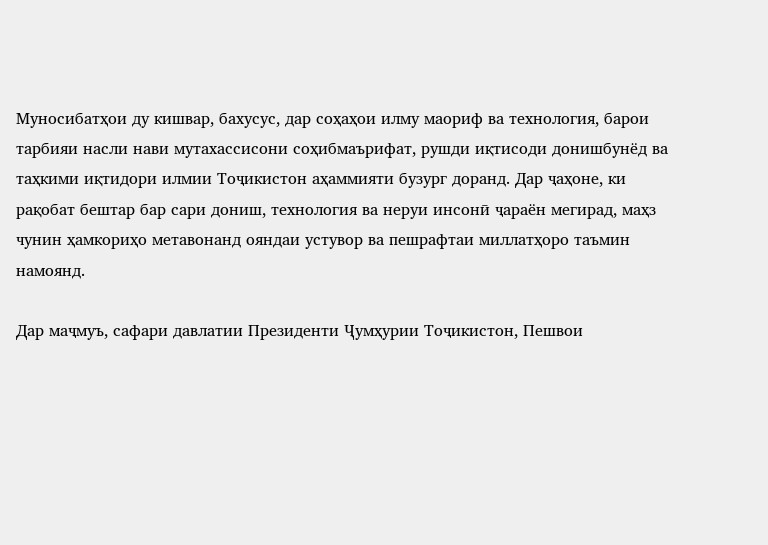Муносибатҳои ду кишвар, бахусус, дар соҳаҳои илму маориф ва технология, барои тарбияи насли нави мутахассисони соҳибмаърифат, рушди иқтисоди донишбунёд ва таҳкими иқтидори илмии Тоҷикистон аҳаммияти бузург доранд. Дар ҷаҳоне, ки рақобат бештар бар сари дониш, технология ва неруи инсонӣ ҷараён мегирад, маҳз чунин ҳамкориҳо метавонанд ояндаи устувор ва пешрафтаи миллатҳоро таъмин намоянд.

Дар маҷмуъ, сафари давлатии Президенти Ҷумҳурии Тоҷикистон, Пешвои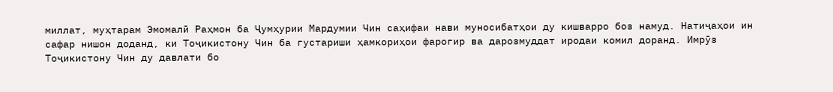миллат, муҳтарам Эмомалӣ Раҳмон ба Ҷумҳурии Мардумии Чин саҳифаи нави муносибатҳои ду кишварро боз намуд. Натиҷаҳои ин сафар нишон доданд, ки Тоҷикистону Чин ба густариши ҳамкориҳои фарогир ва дарозмуддат иродаи комил доранд. Имрӯз Тоҷикистону Чин ду давлати бо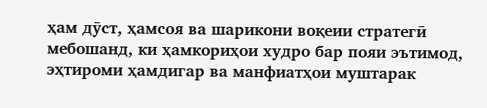ҳам дӯст, ҳамсоя ва шарикони воқеии стратегӣ мебошанд, ки ҳамкориҳои худро бар пояи эътимод, эҳтироми ҳамдигар ва манфиатҳои муштарак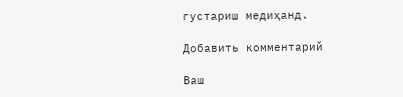густариш медиҳанд.

Добавить комментарий

Ваш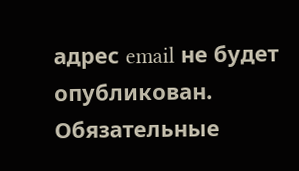адрес email не будет опубликован. Обязательные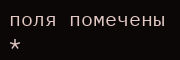поля помечены *